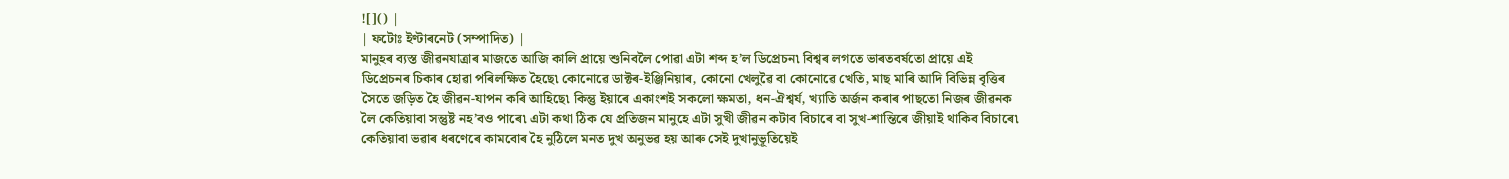![]() |
| ফটোঃ ইণ্টাৰনেট (সম্পাদিত) |
মানুহৰ ব্যস্ত জীৱনযাত্ৰাৰ মাজতে আজি কালি প্ৰায়ে শুনিবলৈ পোৱা এটা শব্দ হ’ল ডিপ্ৰেচন৷ বিশ্বৰ লগতে ভাৰতবৰ্ষতো প্ৰায়ে এই ডিপ্ৰেচনৰ চিকাৰ হোৱা পৰিলক্ষিত হৈছে৷ কোনোৱে ডাক্টৰ-ইঞ্জিনিয়াৰ, কোনো খেলুৱৈ বা কোনোৱে খেতি, মাছ মাৰি আদি বিভিন্ন বৃত্তিৰ সৈতে জড়িত হৈ জীৱন-যাপন কৰি আহিছে৷ কিন্তু ইয়াৰে একাংশই সকলো ক্ষমতা, ধন-ঐশ্বৰ্য, খ্যাতি অৰ্জন কৰাৰ পাছতো নিজৰ জীৱনক লৈ কেতিয়াবা সন্তুষ্ট নহ’বও পাৰে৷ এটা কথা ঠিক যে প্ৰতিজন মানুহে এটা সুখী জীৱন কটাব বিচাৰে বা সুখ-শান্তিৰে জীয়াই থাকিব বিচাৰে৷ কেতিয়াবা ভৱাৰ ধৰণেৰে কামবোৰ হৈ নুঠিলে মনত দুখ অনুভৱ হয় আৰু সেই দুখানুভূতিয়েই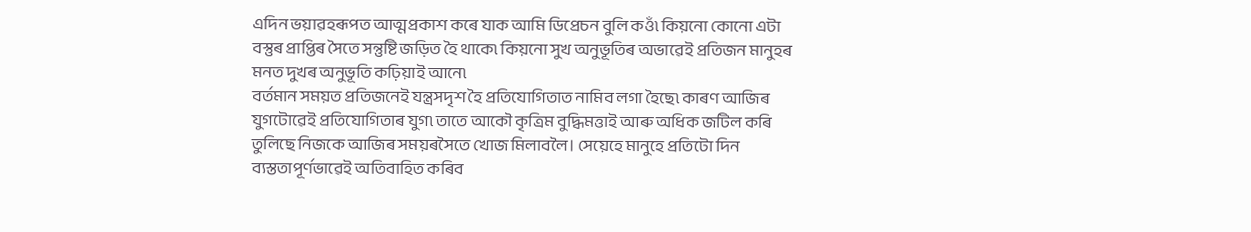এদিন ভয়াৱহৰূপত আত্মপ্ৰকাশ কৰে যাক আমি ডিপ্ৰেচন বুলি কওঁ৷ কিয়নো কোনো এটা বস্তুৰ প্ৰাপ্তিৰ সৈতে সন্তুষ্টি জড়িত হৈ থাকে৷ কিয়নো সুখ অনুভূতিৰ অভাৱেই প্ৰতিজন মানুহৰ মনত দুখৰ অনুভূতি কঢ়িয়াই আনে৷
বৰ্তমান সময়ত প্ৰতিজনেই যন্ত্ৰসদৃশ হৈ প্ৰতিযোগিতাত নামিব লগা হৈছে৷ কাৰণ আজিৰ যুগটোৱেই প্ৰতিযোগিতাৰ যুগ৷ তাতে আকৌ কৃত্ৰিম বুদ্ধিমত্তাই আৰু অধিক জটিল কৰি তুলিছে নিজকে আজিৰ সময়ৰসৈতে খোজ মিলাবলৈ। সেয়েহে মানুহে প্ৰতিটো দিন ব্যস্ততাপূৰ্ণভাৱেই অতিবাহিত কৰিব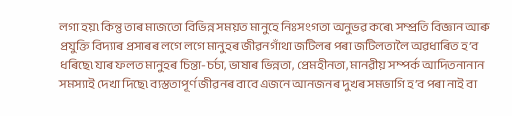লগা হয়৷ কিন্তু তাৰ মাজতো বিভিন্ন সময়ত মানুহে নিঃসংগতা অনুভৱ কৰে৷ সম্প্ৰতি বিজ্ঞান আৰু প্ৰযুক্তি বিদ্যাৰ প্ৰসাৰৰ লগে লগে মানুহৰ জীৱনগাঁথা জটিলৰ পৰা জটিলতালৈ অৱধাৰিত হ’ব ধৰিছে৷ যাৰ ফলত মানুহৰ চিন্তা-চৰ্চা, ভাষাৰ ভিন্নতা, প্ৰেমহীনতা, মানৱীয় সম্পৰ্ক আদিতনানান সমস্যাই দেখা দিছে৷ ব্যস্ততাপূৰ্ণ জীৱনৰ বাবে এজনে আনজনৰ দুখৰ সমভাগি হ’ব পৰা নাই বা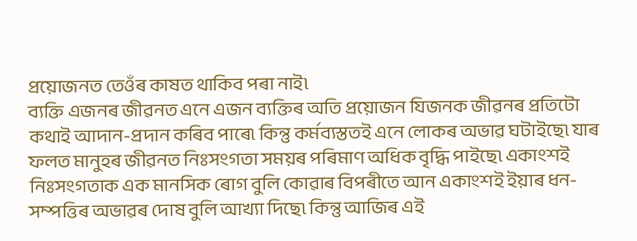প্ৰয়োজনত তেওঁৰ কাষত থাকিব পৰা নাই৷
ব্যক্তি এজনৰ জীৱনত এনে এজন ব্যক্তিৰ অতি প্ৰয়োজন যিজনক জীৱনৰ প্ৰতিটো কথাই আদান-প্ৰদান কৰিব পাৰে৷ কিন্তু কৰ্মব্যস্ততই এনে লোকৰ অভাৱ ঘটাইছে৷ যাৰ ফলত মানুহৰ জীৱনত নিঃসংগতা সময়ৰ পৰিমাণ অধিক বৃদ্ধি পাইছে৷ একাংশই নিঃসংগতাক এক মানসিক ৰোগ বুলি কোৱাৰ বিপৰীতে আন একাংশই ইয়াৰ ধন-সম্পত্তিৰ অভাৱৰ দোষ বুলি আখ্যা দিছে৷ কিন্তু আজিৰ এই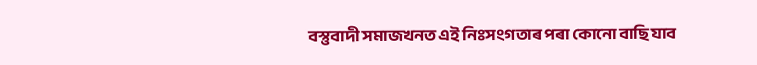বস্তুবাদী সমাজখনত এই নিঃসংগতাৰ পৰা কোনো বাছি যাব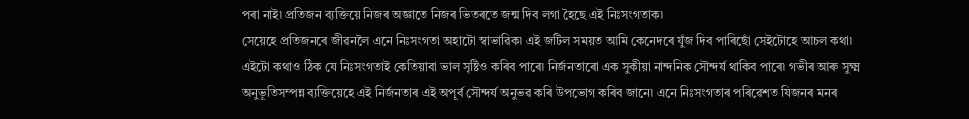পৰা নাই৷ প্ৰতিজন ব্যক্তিয়ে নিজৰ অজ্ঞাতে নিজৰ ভিতৰতে জন্ম দিব লগা হৈছে এই নিঃসংগতাক৷
সেয়েহে প্ৰতিজনৰে জীৱনলৈ এনে নিঃসংগতা অহাটো স্বাভাৱিক৷ এই জটিল সময়ত আমি কেনেদৰে যুঁজ দিব পাৰিছোঁ সেইটোহে আচল কথা৷ এইটো কথাও ঠিক যে নিঃসংগতাই কেতিয়াবা ভাল সৃষ্টিও কৰিব পাৰে৷ নিৰ্জনতাৰো এক সুকীয়া নান্দনিক সৌন্দৰ্য থাকিব পাৰে৷ গভীৰ আৰু সুক্ষ্ম অনুভূতিসম্পন্ন ব্যক্তিয়েহে এই নিৰ্জনতাৰ এই অপূৰ্ব সৌন্দৰ্য অনুভৱ কৰি উপভোগ কৰিব জানে৷ এনে নিঃসংগতাৰ পৰিৱেশত যিজনৰ মনৰ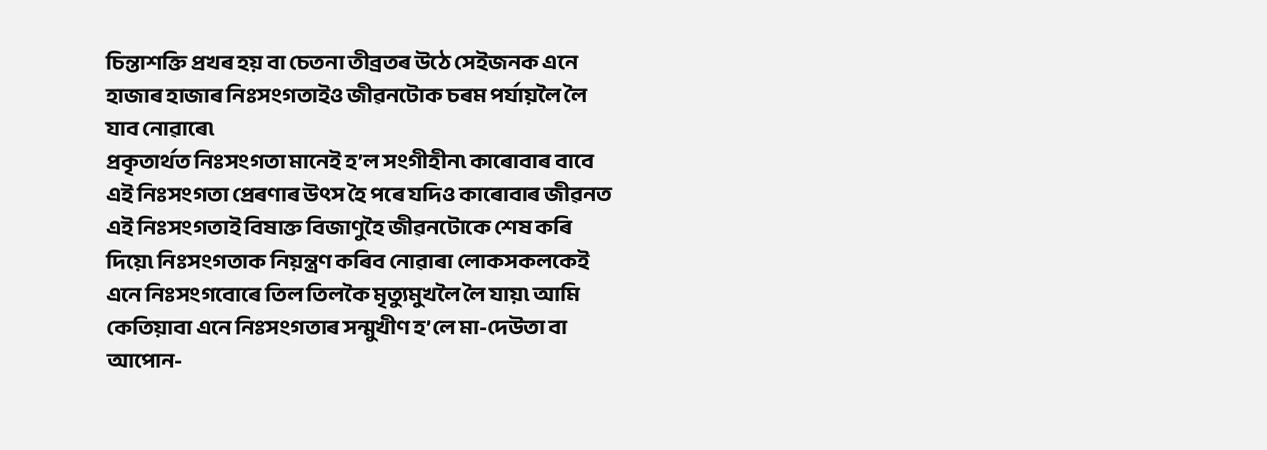চিন্তাশক্তি প্ৰখৰ হয় বা চেতনা তীব্ৰতৰ উঠে সেইজনক এনে হাজাৰ হাজাৰ নিঃসংগতাইও জীৱনটোক চৰম পৰ্যায়লৈ লৈ যাব নোৱাৰে৷
প্ৰকৃতাৰ্থত নিঃসংগতা মানেই হ’ল সংগীহীন৷ কাৰোবাৰ বাবে এই নিঃসংগতা প্ৰেৰণাৰ উৎস হৈ পৰে যদিও কাৰোবাৰ জীৱনত এই নিঃসংগতাই বিষাক্ত বিজাণুহৈ জীৱনটোকে শেষ কৰি দিয়ে৷ নিঃসংগতাক নিয়ন্ত্ৰণ কৰিব নোৱাৰা লোকসকলকেই এনে নিঃসংগবোৰে তিল তিলকৈ মৃত্যুমুখলৈ লৈ যায়৷ আমি কেতিয়াবা এনে নিঃসংগতাৰ সন্মুখীণ হ’লে মা-দেউতা বা আপোন-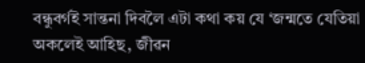বন্ধুবৰ্গই সান্তনা দিবলৈ এটা কথা কয় যে ‘জন্মতে যেতিয়া অকলেই আহিছ, জীৱন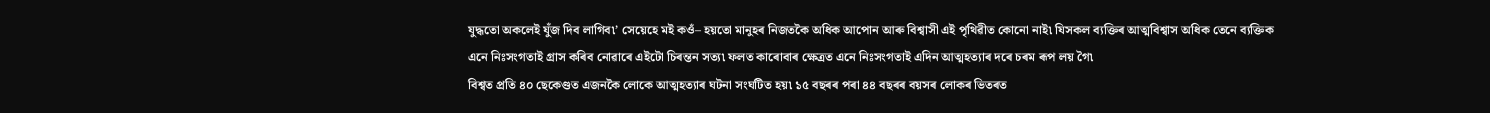যুদ্ধতো অকলেই যুঁজ দিব লাগিব৷’ সেয়েহে মই কওঁ– হয়তো মানুহৰ নিজতকৈ অধিক আপোন আৰু বিশ্বাসী এই পৃথিৱীত কোনো নাই৷ যিসকল ব্যক্তিৰ আত্মবিশ্বাস অধিক তেনে ব্যক্তিক এনে নিঃসংগতাই গ্ৰাস কৰিব নোৱাৰে এইটো চিৰন্তন সত্য৷ ফলত কাৰোবাৰ ক্ষেত্ৰত এনে নিঃসংগতাই এদিন আত্মহত্যাৰ দৰে চৰম ৰূপ লয় গৈ৷
বিশ্বত প্ৰতি ৪০ ছেকেণ্ডত এজনকৈ লোকে আত্মহত্যাৰ ঘটনা সংঘটিত হয়৷ ১৫ বছৰৰ পৰা ৪৪ বছৰৰ বয়সৰ লোকৰ ভিতৰত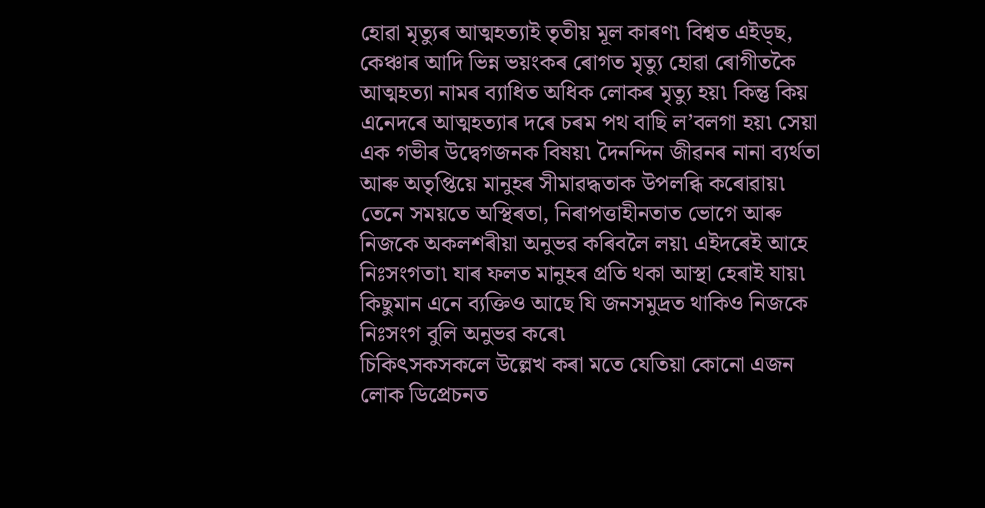হোৱা মৃত্যুৰ আত্মহত্যাই তৃতীয় মূল কাৰণ৷ বিশ্বত এইড্ছ, কেঞ্চাৰ আদি ভিন্ন ভয়ংকৰ ৰোগত মৃত্যু হোৱা ৰোগীতকৈ আত্মহত্যা নামৰ ব্যাধিত অধিক লোকৰ মৃত্যু হয়৷ কিন্তু কিয় এনেদৰে আত্মহত্যাৰ দৰে চৰম পথ বাছি ল’বলগা হয়৷ সেয়া এক গভীৰ উদ্বেগজনক বিষয়৷ দৈনন্দিন জীৱনৰ নানা ব্যৰ্থতা আৰু অতৃপ্তিয়ে মানুহৰ সীমাৱদ্ধতাক উপলব্ধি কৰোৱায়৷ তেনে সময়তে অস্থিৰতা, নিৰাপত্তাহীনতাত ভোগে আৰু নিজকে অকলশৰীয়া অনুভৱ কৰিবলৈ লয়৷ এইদৰেই আহে নিঃসংগতা৷ যাৰ ফলত মানুহৰ প্ৰতি থকা আস্থা হেৰাই যায়৷ কিছুমান এনে ব্যক্তিও আছে যি জনসমুদ্ৰত থাকিও নিজকে নিঃসংগ বুলি অনুভৱ কৰে৷
চিকিৎসকসকলে উল্লেখ কৰা মতে যেতিয়া কোনো এজন লোক ডিপ্ৰেচনত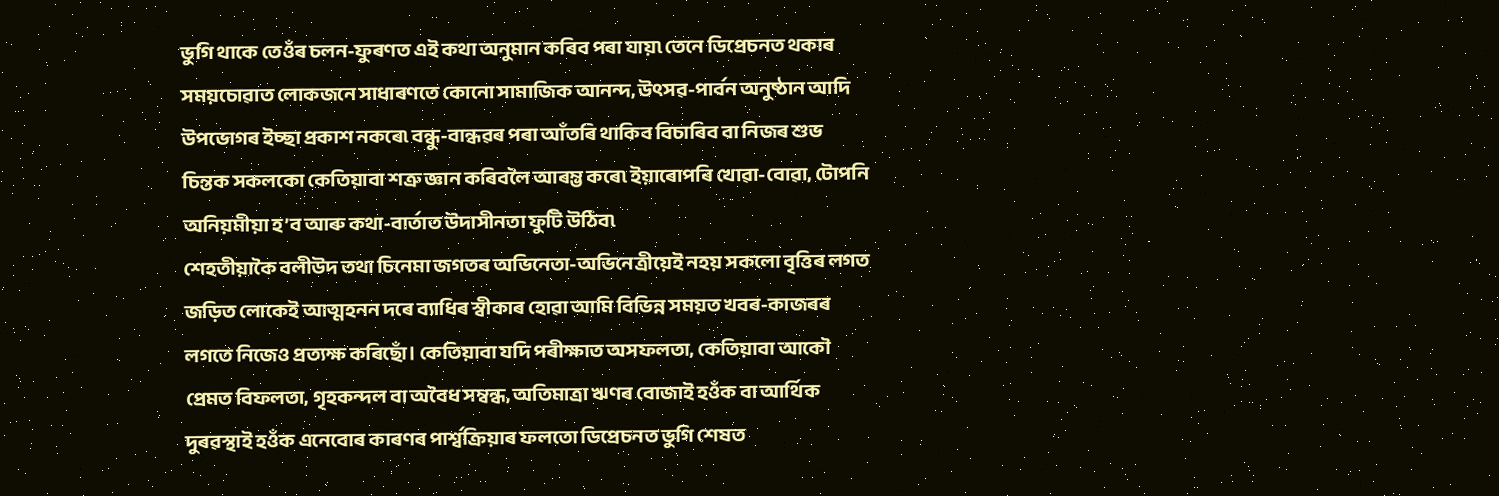ভুগি থাকে তেওঁৰ চলন-ফুৰণত এই কথা অনুমান কৰিব পৰা যায়৷ তেনে ডিপ্ৰেচনত থকাৰ সময়চোৱাত লোকজনে সাধাৰণতে কোনো সামাজিক আনন্দ, উৎসৱ-পাৰ্বন অনুষ্ঠান আদি উপভোগৰ ইচ্ছা প্ৰকাশ নকৰে৷ বন্ধু-বান্ধৱৰ পৰা আঁতৰি থাকিব বিচাৰিব বা নিজৰ শুভ চিন্তক সকলকো কেতিয়াবা শত্ৰু জ্ঞান কৰিবলৈ আৰম্ভ কৰে৷ ইয়াৰোপৰি খোৱা-বোৱা, টোপনি অনিয়মীয়া হ’ব আৰু কথা-বাৰ্তাত উদাসীনতা ফুটি উঠিব৷
শেহতীয়াকৈ বলীউদ তথা চিনেমা জগতৰ অভিনেতা-অভিনেত্ৰীয়েই নহয় সকলো বৃত্তিৰ লগত জড়িত লোকেই আত্মহনন দৰে ব্যাধিৰ স্বীকাৰ হোৱা আমি বিভিন্ন সময়ত খবৰ-কাজৰৰ লগতে নিজেও প্ৰত্যক্ষ কৰিছোঁ। কেতিয়াবা যদি পৰীক্ষাত অসফলতা, কেতিয়াবা আকৌ প্ৰেমত বিফলতা, গৃহকন্দল বা অবৈধ সম্বন্ধ, অতিমাত্ৰা ঋণৰ বোজাই হওঁক বা আৰ্থিক দুৰৱস্থাই হওঁক এনেবোৰ কাৰণৰ পাৰ্শ্বক্ৰিয়াৰ ফলতো ডিপ্ৰেচনত ভুগি শেষত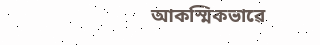আকস্মিকভাৱে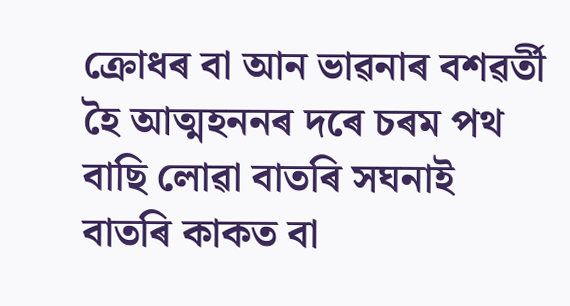ক্ৰোধৰ বা আন ভাৱনাৰ বশৱৰ্তী হৈ আত্মহননৰ দৰে চৰম পথ বাছি লোৱা বাতৰি সঘনাই বাতৰি কাকত বা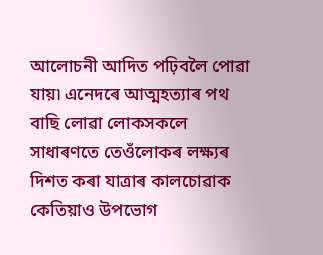আলোচনী আদিত পঢ়িবলৈ পোৱা যায়৷ এনেদৰে আত্মহত্যাৰ পথ বাছি লোৱা লোকসকলে সাধাৰণতে তেওঁলোকৰ লক্ষ্যৰ দিশত কৰা যাত্ৰাৰ কালচোৱাক কেতিয়াও উপভোগ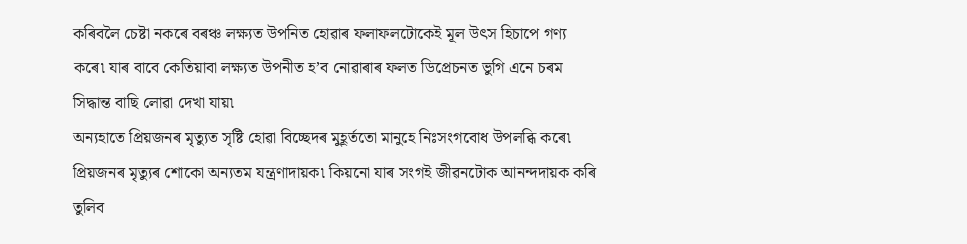কৰিবলৈ চেষ্টা নকৰে বৰঞ্চ লক্ষ্যত উপনিত হোৱাৰ ফলাফলটোকেই মূল উৎস হিচাপে গণ্য কৰে৷ যাৰ বাবে কেতিয়াবা লক্ষ্যত উপনীত হ’ব নোৱাৰাৰ ফলত ডিপ্ৰেচনত ভুগি এনে চৰম সিদ্ধান্ত বাছি লোৱা দেখা যায়৷
অন্যহাতে প্ৰিয়জনৰ মৃত্যুত সৃষ্টি হোৱা বিচ্ছেদৰ মুহূৰ্ততো মানুহে নিঃসংগবোধ উপলব্ধি কৰে৷ প্ৰিয়জনৰ মৃত্যুৰ শোকো অন্যতম যন্ত্ৰণাদায়ক৷ কিয়নো যাৰ সংগই জীৱনটোক আনন্দদায়ক কৰি তুলিব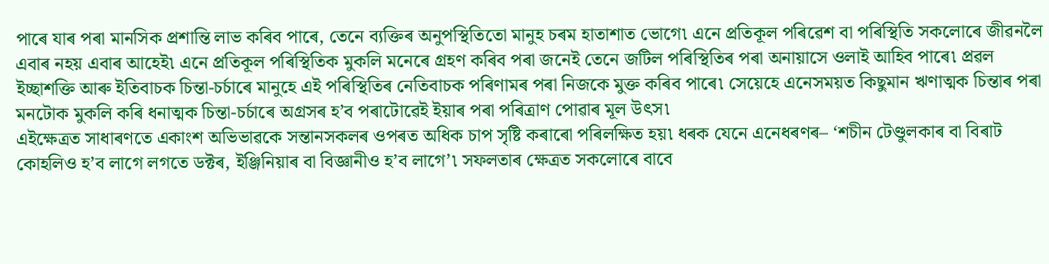পাৰে যাৰ পৰা মানসিক প্ৰশান্তি লাভ কৰিব পাৰে, তেনে ব্যক্তিৰ অনুপস্থিতিতো মানুহ চৰম হাতাশাত ভোগে৷ এনে প্ৰতিকূল পৰিৱেশ বা পৰিস্থিতি সকলোৰে জীৱনলৈ এবাৰ নহয় এবাৰ আহেই৷ এনে প্ৰতিকূল পৰিস্থিতিক মুকলি মনেৰে গ্ৰহণ কৰিব পৰা জনেই তেনে জটিল পৰিস্থিতিৰ পৰা অনায়াসে ওলাই আহিব পাৰে৷ প্ৰৱল ইচ্ছাশক্তি আৰু ইতিবাচক চিন্তা-চৰ্চাৰে মানুহে এই পৰিস্থিতিৰ নেতিবাচক পৰিণামৰ পৰা নিজকে মুক্ত কৰিব পাৰে৷ সেয়েহে এনেসময়ত কিছুমান ঋণাত্মক চিন্তাৰ পৰা মনটোক মুকলি কৰি ধনাত্মক চিন্তা-চৰ্চাৰে অগ্ৰসৰ হ’ব পৰাটোৱেই ইয়াৰ পৰা পৰিত্ৰাণ পোৱাৰ মূল উৎস৷
এইক্ষেত্ৰত সাধাৰণতে একাংশ অভিভাৱকে সন্তানসকলৰ ওপৰত অধিক চাপ সৃষ্টি কৰাৰো পৰিলক্ষিত হয়৷ ধৰক যেনে এনেধৰণৰ– ‘শচীন টেণ্ডুলকাৰ বা বিৰাট কোহলিও হ’ব লাগে লগতে ডক্টৰ, ইঞ্জিনিয়াৰ বা বিজ্ঞানীও হ’ব লাগে’৷ সফলতাৰ ক্ষেত্ৰত সকলোৰে বাবে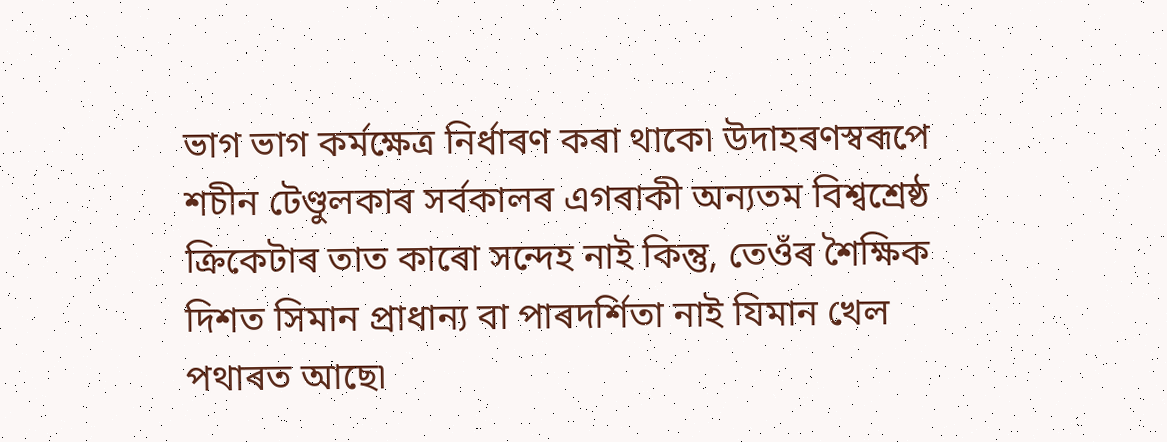ভাগ ভাগ কৰ্মক্ষেত্ৰ নিৰ্ধাৰণ কৰা থাকে৷ উদাহৰণস্বৰূপে শচীন টেণ্ডুলকাৰ সৰ্বকালৰ এগৰাকী অন্যতম বিশ্বশ্ৰেষ্ঠ ক্ৰিকেটাৰ তাত কাৰো সন্দেহ নাই কিন্তু, তেওঁৰ শৈক্ষিক দিশত সিমান প্ৰাধান্য বা পাৰদৰ্শিতা নাই যিমান খেল পথাৰত আছে৷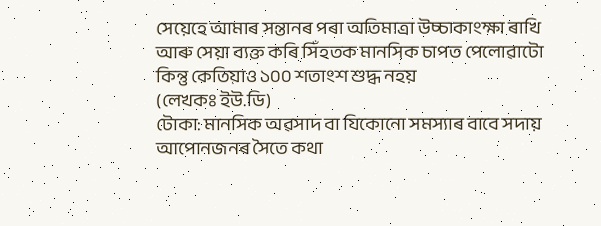সেয়েহে আমাৰ সন্তানৰ পৰা অতিমাত্ৰা উচ্চাকাংক্ষা ৰাখি আৰু সেয়া ব্যক্ত কৰি সিঁহতক মানসিক চাপত পেলোৱাটো কিন্তু কেতিয়াও ১০০ শতাংশ শুদ্ধ নহয়
(লেখকঃ ইউ.ডি)
টোকা: মানসিক অৱসাদ বা যিকোনো সমস্যাৰ বাবে সদায় আপোনজনৰ সৈতে কথা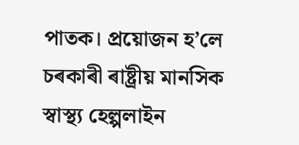পাতক। প্ৰয়োজন হ’লে চৰকাৰী ৰাষ্ট্ৰীয় মানসিক স্বাস্থ্য হেল্পলাইন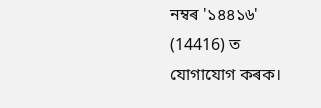নম্বৰ '১৪৪১৬' (14416) ত যোগাযোগ কৰক।